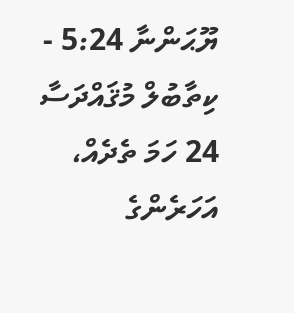ޔޫޙަންނާ 5:24 - ކިތާބުލް މުޤައްދަސާ
24 ހަމަ ތެދެއް، އަހަރެންގެ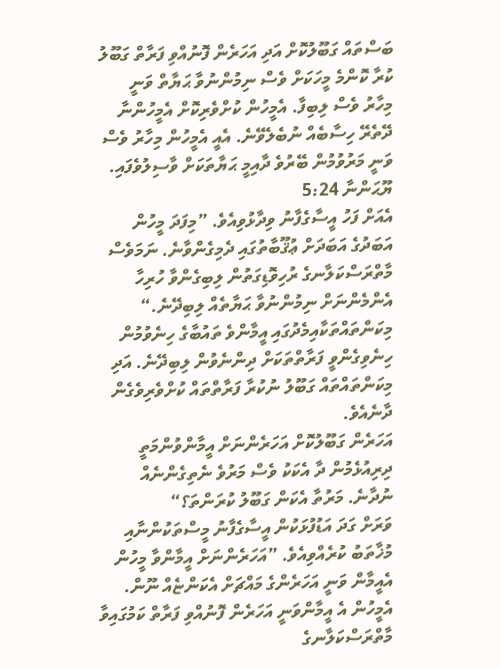ބަސްތައް ގަބޫލުކޮށް އަދި އަހަރެން ފޮނުއްވި ފަރާތް ގަބޫލު ކުރާ ކޮންމެ މީހަކަށް ވެސް ނިމުންނުވާ ޙަޔާތް ވަނީ މިހާރު ވެސް ލިބިފާ. އެމީހުން ކުށްވެރިކޮށް އެމީހުންނާ ދޭތެރޭ ހިސާބެއް ނުބެލެވޭނެ. އެއީ އެމީހުން މިހާރު ވެސް ވަނީ މަރުވުމުން ބޭރުވެ ދާއިމީ ޙަޔާތަކަށް ވާސިލުވެފައި.
ޔޫޙަންނާ 5:24
އެއަށް ފަހު އީސާގެފާނު ވިދާޅުވިއެވެ. ”މިފަދަ މީހުން އަބަދުގެ އަބަދަށް ޢުޤޫބާތުގައި ދެމިގެންވާނެ. ނަމަވެސް މާތްރަސްކަލާނގެ ރުހިވޮޑިގަތުން ލިބިގެންވާ ހުރިހާ އެންމެންނަށް ނިމުންނުވާ ޙަޔާތެއް ލިބިދޭނެ.“
މިކަންތައްތަކާއިމެދުގައި އީމާންވެ ތައުބާގެ ހިނެވުމުން ހިނެވިގެންވީ ފަރާތްތަކަށް ދިންނެވުން ލިބިދޭނެ. އަދި މިކަންތައްތައް ގަބޫލު ނުކުރާ ފަރާތްތައް ކުށްވެރިވެގެން ދާނެއެވެ.
އަހަރެން ގަބޫލުކޮށް އަހަރެންނަށް އީމާންވުންމަތީ ދިރިއުޅެމުން ދާ އެކަކު ވެސް މަރުވެ ނެތިގެންނެއް ނުދާނެ. މަރުތާ އެކަން ގަބޫލު ކުރަންތަ؟“
ވަރަށް ގަދަ އަޑުފުޅަކުން އީސާގެފާނު މީސްތަކުންނާއި މުޚާތަބު ކުރެއްވިއެވެ. ”އަހަރެންނަށް އީމާންވާ މީހުން އެއީމާން ވަނީ އަހަރެންގެ މައްޗަށް އެކަންޏެއް ނޫން. އެމީހުން އެ އީމާންވަނީ އަހަރެން ފޮނުއްވި ފަރާތް ކަމުގައިވާ މާތްރަސްކަލާނގެ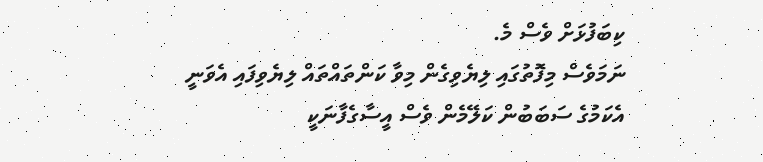ކިބަފުޅަށް ވެސް މެ.
ނަމަވެސް މިފޮތުގައި ލިޔެވިގެން މިވާ ކަންތައްތައް ލިޔެވިފައި އެވަނީ އެކަމުގެ ސަބަބުން ކަލޭމެން ވެސް އީސާގެފާނަކީ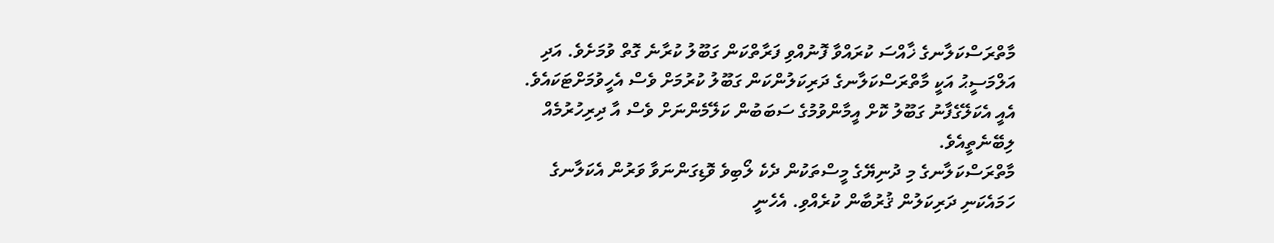މާތްރަސްކަލާނގެ ޚާއްސަ ކުރައްވާ ފޮނުއްވި ފަރާތްކަން ގަބޫލު ކުރާނެ ގޮތް ވުމަށެވެ. އަދި އަލްމަސީޙު އަކީ މާތްރަސްކަލާނގެ ދަރިކަލުންކަން ގަބޫލު ކުރުމަށް ވެސް އެހީވުމަށްޓަކައެވެ. އެއީ އެކަލޭގެފާނު ގަބޫލު ކޮށް އީމާންވުމުގެ ސަބަބުން ކަލޭމެންނަށް ވެސް އާ ދިރިހުރުމެއް ލިބޭނެތީއެވެ.
މާތްރަސްކަލާނގެ މި ދުނިޔޭގެ މީސްތަކުން ދެކެ ލޯބިވެ ވޮޑިގަންނަވާ ވަރުން އެކަލާނގެ ހަމައެކަނި ދަރިކަލުން ޤުރުބާން ކުރެއްވި. އެހެނީ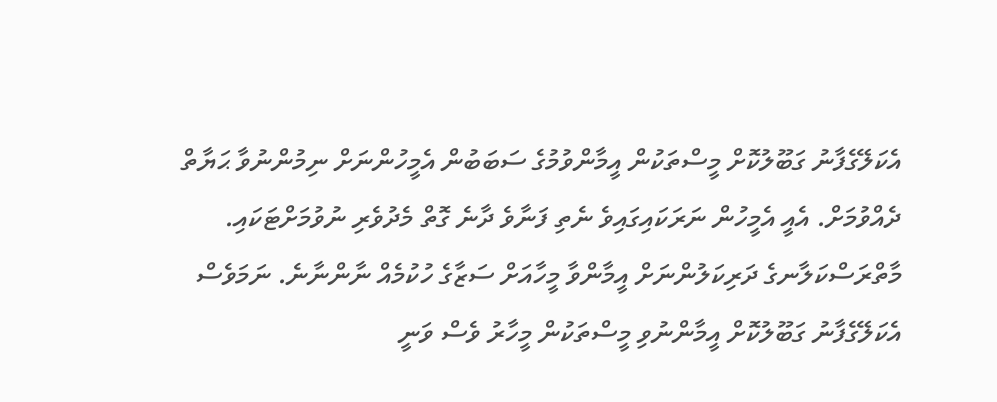އެކަލޭގެފާނު ގަބޫލުކޮށް މީސްތަކުން އީމާންވުމުގެ ސަބަބުން އެމީހުންނަށް ނިމުންނުވާ ޙަޔާތް ދެއްވުމަށް. އެއީ އެމީހުން ނަރަކައިގައިވެ ނެތި ފަނާވެ ދާނެ ގޮތް މެދުވެރި ނުވުމަށްޓަކައި.
މާތްރަސްކަލާނގެ ދަރިކަލުންނަށް އީމާންވާ މީހާއަށް ސަޒާގެ ހުކުމެއް ނާންނާނެ. ނަމަވެސް އެކަލޭގެފާނު ގަބޫލުކޮށް އީމާންނުވި މީސްތަކުން މީހާރު ވެސް ވަނީ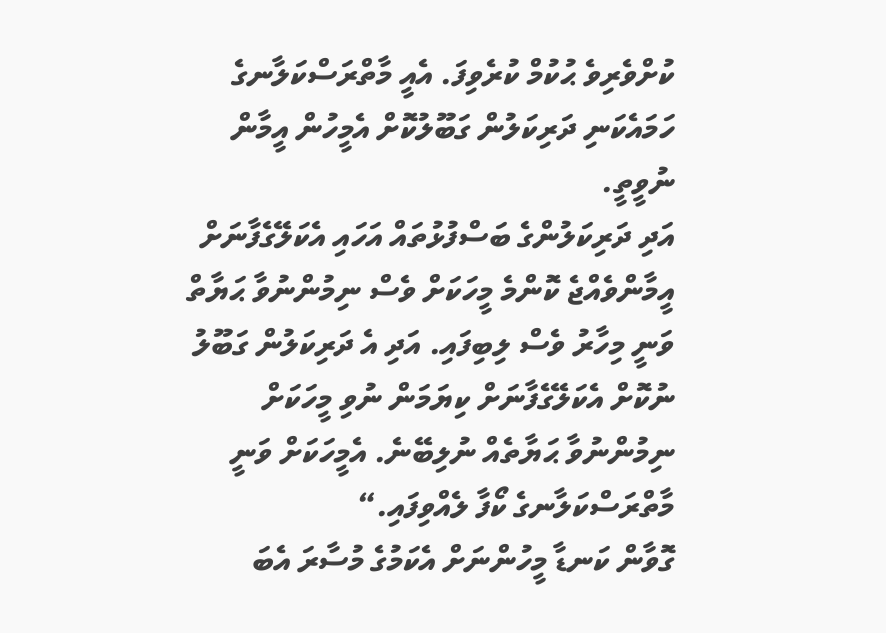ކުށްވެރިވެ ޙުކުމް ކުރެވިފަ. އެއީ މާތްރަސްކަލާނގެ ހަމައެކަނި ދަރިކަލުން ގަބޫލުކޮށް އެމީހުން އީމާން ނުވީތީ.
އަދި ދަރިކަލުންގެ ބަސްފުޅުތައް އަހައި އެކަލޭގެފާނަށް އީމާންވެއްޖެ ކޮންމެ މީހަކަށް ވެސް ނިމުންނުވާ ޙަޔާތް ވަނީ މިހާރު ވެސް ލިބިފައި. އަދި އެ ދަރިކަލުން ގަބޫލު ނުކޮށް އެކަލޭގެފާނަށް ކިޔަމަން ނުވި މީހަކަށް ނިމުންނުވާ ޙަޔާތެއް ނުލިބޭނެ. އެމީހަކަށް ވަނީ މާތްރަސްކަލާނގެ ކޯފާ ލެއްވިފައި.“
ގޮވާން ކަނޑާ މީހުންނަށް އެކަމުގެ މުސާރަ އެބަ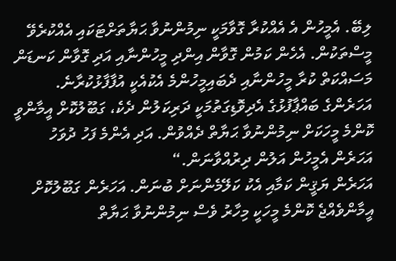ލިބޭ. އެމީހުން އެ އެއްކުރާ ގޮވާމަކީ ނިމުންނުވާ ޙަޔާތަށްޓަކައި އެއްކުރެވޭ މީސްތަކުން. އެހެން ކަމުން ގޮވާން އިންދި މީހުންނާއި އަދި ގޮވާން ކަނޑަން މަސައްކަތް ކުރާ މީހުންނާއި ދެބައިމީހުންމެ އެކުއެކީ އުފާފާޅުކުރާނެ.
އަހަރެންގެ ބައްޕާފުޅުގެ އެދިވޮޑިގަތުމަކީ ދަރިކަލުން ދެކެ، ގަބޫލުކޮށް އީމާންވީ ކޮންމެ މީހަކަށް ނިމުންނުވާ ޙަޔާތް ދެއްވުން. އަދި އެންމެ ފަހު ދުވަހު އަހަރެން އެމީހުން އަލުން ދިރުއްވާނަން.“
އަހަރެން ޔަޤީން ކަމާއި އެކު ކަލޭމެންނަށް ބުނަން. އަހަރެން ގަބޫލުކޮށް އީމާންވެއްޖެ ކޮންމެ މީހަކީ މިހާރު ވެސް ނިމުންނުވާ ޙަޔާތް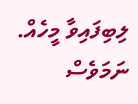ލިބިފައިވާ މީހެއް.
ނަމަވެސް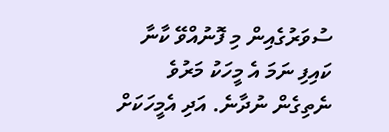ސުވަރުގެއިން މި ފޮނުއްވޭ ކާނާ ކައިފި ނަމަ އެ މީހަކު މަރުވެ ނެތިގެން ނުދާނެ. އަދި އެމީހަކަށް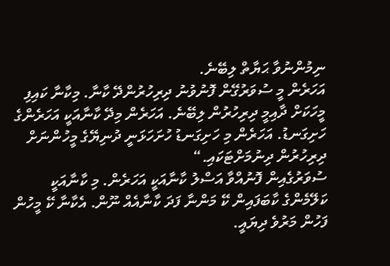ނިމުންނުވާ ޙަޔާތް ލިބޭނެ.
އަހަރެން މީ ސުވަރުގޭން ފޮނުވުނު ދިރިހުރުންދޭ ކާނާ. މިކާނާ ކައިފި މީހަކަށް ދާއިމީ ދިރިހުރުން ލިބޭނެ. އަހަރެން މިދޭ ކާނާއަކީ އަހަރެންގެ ހަށިގަނޑު. އަހަރެން މި ހަށިގަނޑު ހުށަހަޅަނީ ދުނިޔޭގެ މީހުންނަށް ދިރިހުރުން ދިނުމަށްޓަކައި.“
ސުވަރުގެއިން ފޮނުއްވާ އަސްލު ކާނާއަކީ އަހަރެން. މި ކާނާއަކީ ކަލޭމެންގެ ކާބަފައިން ކޭ މަންނާ ފަދަ ކާނާއެއް ނޫން. އެކާނާ ކޭ މީހުން ފަހުން މަރުވެ ދިޔައީ.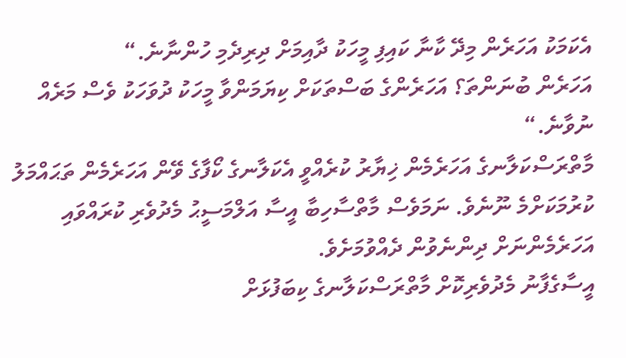އެކަމަކު އަހަރެން މިދޭ ކާނާ ކައިފި މީހަކު ދާއިމަށް ދިރިދެމި ހުންނާނެ.“
އަހަރެން ބުނަންތަ؟ އަހަރެންގެ ބަސްތަކަށް ކިޔަމަންވާ މީހަކު ދުވަހަކު ވެސް މަރެއް ނުވާނެ.“
މާތްރަސްކަލާނގެ އަހަރެމެން ޚިޔާރު ކުރެއްވީ އެކަލާނގެ ކޯފާގެ ވޭން އަހަރެމެން ތަޙައްމަލު ކުރުމަކަށްމެ ނޫނެވެ. ނަމަވެސް މާތްސާހިބާ އީސާ އަލްމަސީޙު މެދުވެރި ކުރައްވައި އަހަރެމެންނަށް ދިންނެވުން ދެއްވުމަށެވެ.
އީސާގެފާނު މެދުވެރިކޮށް މާތްރަސްކަލާނގެ ކިބަފުޅަށް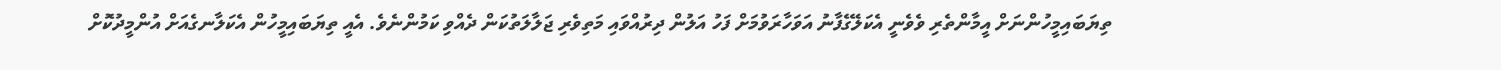ތިޔަބައިމީހުންނަށް އީމާންތެރި ވެވެނީ އެކަލޭގެފާނު އަވަހާރަވުމަށް ފަހު އަލުން ދިރުއްވައި މަތިވެރި ޖަލާލަތުކަން ދެއްވި ކަމުންނެވެ. އެއީ ތިޔަބައިމީހުން އެކަލާނގެއަށް އުންމީދުކޮށް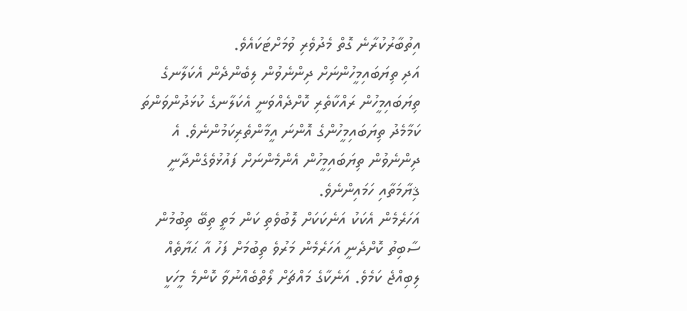އިތުބާރުކުރާނެ ގޮތް މެދުވެރި ވުމަށްޓަކައެވެ.
އަދި ތިޔަބައިމީހުންނަށް ދިންނެވުން ލިބެންދެން އެކަލާނގެ ތިޔަބައިމީހުން ރައްކާތެރި ކޮށްދެއްވަނީ އެކަލާނގެ ކުޅަދުންވަންތަ ކަމާމެދު ތިޔަބައިމީހުންގެ އޮންނަ އީމާންތެރިކަމުންނެވެ. އެ ދިންނެވުން ތިޔަބައިމީހުން އެންމެންނަށް ފައުޅުވެގެންދާނީ ޤިޔާމަތާއި ހަމައިންނެވެ.
އަހަރެމެން އެކަކު އަނެކަކަށް ލޮބުވެތި ކަން މަތީ ތިބޭ ތިބުމުން ސާބިތު ކޮށްދެނީ އަހަރެމެން މަރުވެ ތިބުމަށް ފަހު އާ ޙަޔާތެއް ލިބިއްޖެ ކަމެވެ. އަނެކާގެ މައްޗަށް ލޯތްބެއްނުވާ ކޮންމެ މީހަކީ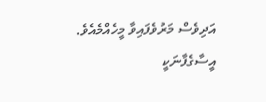އަދިވެސް މަރުވެފައިވާ މީހެއްމެއެވެ.
އީސާގެފާނަކީ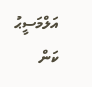އަލްމަސީޙު ކަން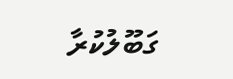ގަބޫލުކުރާ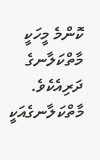ކޮންމެ މީހަކީ މާތްކަލާނގެ ދަރިއެކެވެ. މާތްކަލާނގެއަކީ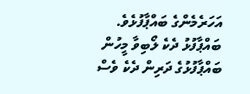އަހަރެމެންގެ ބައްޕާފުޅެވެ. ބައްޕާފުޅު ދެކެ ލޯބިވާ މީހުން ބައްޕާފުޅުގެ ދަރިން ދެކެ ވެސް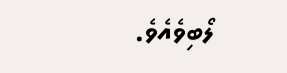ލޯބިވެއެވެ.